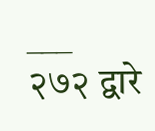___
२७२ द्वारे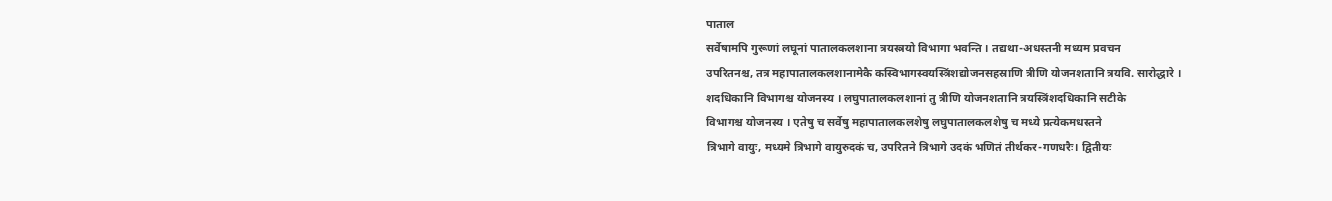पाताल
सर्वेषामपि गुरूणां लघूनां पातालकलशाना त्रयस्त्रयो विभागा भवन्ति । तद्यथा-अधस्तनी मध्यम प्रवचन
उपरितनश्च, तत्र महापातालकलशानामेकै कस्विभागस्वयस्त्रिंशद्योजनसहस्राणि त्रीणि योजनशतानि त्रयवि. सारोद्धारे ।
शदधिकानि विभागश्च योजनस्य । लघुपातालकलशानां तु त्रीणि योजनशतानि त्रयस्त्रिंशदधिकानि सटीके
विभागश्च योजनस्य । एतेषु च सर्वेषु महापातालकलशेषु लघुपातालकलशेषु च मध्ये प्रत्येकमधस्तने
त्रिभागे वायुः, मध्यमे त्रिभागे वायुरुदकं च, उपरितने त्रिभागे उदकं भणितं तीर्थकर-गणधरैः। द्वितीयः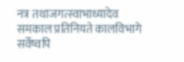नत्र तथाजगत्स्वाभाध्यादेव समकाल प्रतिनियते कालविभागे सर्वेष्वपि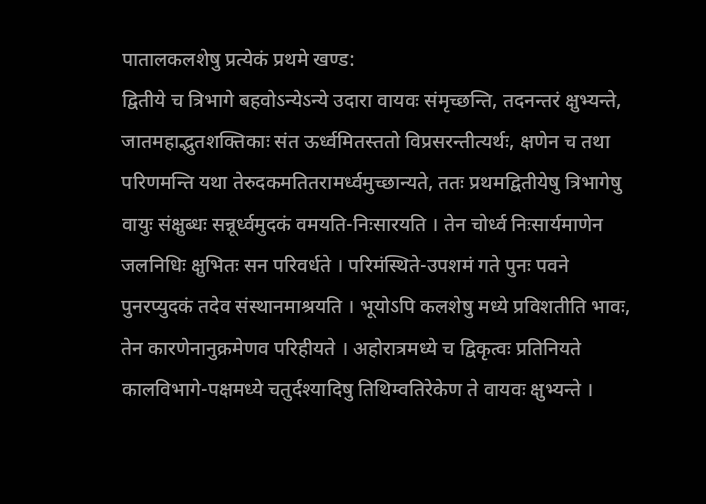पातालकलशेषु प्रत्येकं प्रथमे खण्ड:
द्वितीये च त्रिभागे बहवोऽन्येऽन्ये उदारा वायवः संमृच्छन्ति, तदनन्तरं क्षुभ्यन्ते, जातमहाद्भुतशक्तिकाः संत ऊर्ध्वमितस्ततो विप्रसरन्तीत्यर्थः, क्षणेन च तथा परिणमन्ति यथा तेरुदकमतितरामर्ध्वमुच्छान्यते, ततः प्रथमद्वितीयेषु त्रिभागेषु वायुः संक्षुब्धः सन्नूर्ध्वमुदकं वमयति-निःसारयति । तेन चोर्ध्व निःसार्यमाणेन जलनिधिः क्षुभितः सन परिवर्धते । परिमंस्थिते-उपशमं गते पुनः पवने पुनरप्युदकं तदेव संस्थानमाश्रयति । भूयोऽपि कलशेषु मध्ये प्रविशतीति भावः, तेन कारणेनानुक्रमेणव परिहीयते । अहोरात्रमध्ये च द्विकृत्वः प्रतिनियते कालविभागे-पक्षमध्ये चतुर्दश्यादिषु तिथिम्वतिरेकेण ते वायवः क्षुभ्यन्ते ।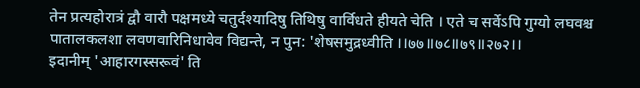तेन प्रत्यहोरात्रं द्वौ वारौ पक्षमध्ये चतुर्दश्यादिषु तिथिषु वार्विधते हीयते चेति । एते च सर्वेऽपि गुग्यो लघवश्च पातालकलशा लवणवारिनिधावेव विद्यन्ते, न पुन: 'शेषसमुद्रध्वीति ।।७७॥७८॥७९॥२७२।।
इदानीम् 'आहारगस्सरूवं' ति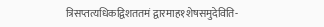त्रिसप्तत्यधिकद्विशततमं द्वारमाह१शेषसमुदेविति-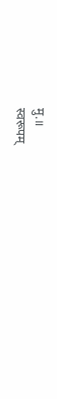मु.॥
स्वरूपम्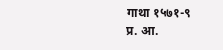गाथा १५७१-९
प्र. आ.